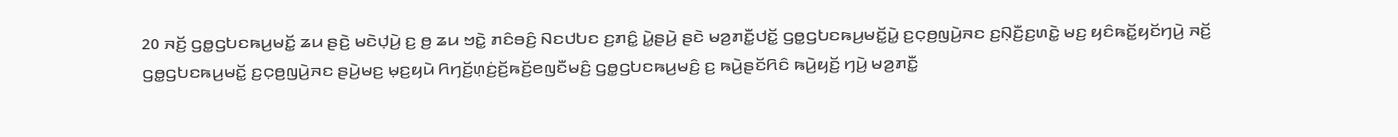20 ꤏꤢꤩ꤬ ꤞꤥ꤭ꤞꤝꤢꤒꤣ꤬ꤗꤢꤩ꤭ ꤘꤣ ꤔꤢꤧ꤬ ꤗꤢꤧꤓ꤫ꤣꤧ꤬ ꤢ꤬ ꤥ꤬ ꤘꤣ ꤠꤢꤧ꤭ ꤊꤢꤨꤋꤢꤨ꤬ ꤡꤢꤓꤝꤢ ꤢ꤬ꤊꤢꤨ꤭ ꤣꤧ꤭ꤔꤣꤧ꤬ ꤔꤢꤧ ꤗꤤ꤬ꤊꤢꤪ꤭ꤓꤢꤩ꤭ ꤞꤥ꤭ꤞꤝꤢꤒꤣ꤬ꤗꤢꤩ꤭ꤣꤧ꤭ ꤢ꤬ꤍ꤫ꤥ꤬ꤜꤣꤧ꤬ꤏꤢ ꤢ꤬ꤡ꤫ꤢꤪ꤬ꤢ꤬ꤛꤢꤧ꤭ ꤗꤢ꤬ ꤟꤢꤨꤒꤢꤩ꤭ꤟꤢꤩꤚꤣꤧ꤬ ꤏꤢꤩ꤬ ꤞꤥ꤭ꤞꤝꤢꤒꤣ꤬ꤗꤢꤩ꤭ ꤢ꤬ꤍ꤫ꤥ꤬ꤜꤣꤧ꤬ꤏꤢ ꤔꤣꤧ꤬ꤗꤢ꤬ ꤗ꤫ꤢ꤬ꤟꤣꤧ ꤖꤚꤢꤩ꤬ꤛ꤫ꤢꤦ꤬ꤢꤩ꤬ꤒꤢꤩ꤬ꤕꤜꤢꤪꤗꤢꤨ꤬ ꤞꤥ꤭ꤞꤝꤢꤒꤣ꤬ꤗꤢꤨ꤬ ꤢ꤬ ꤒꤣꤧ꤬ꤔꤢꤩꤖꤢꤨ ꤒꤣꤧ꤬ꤟꤢꤩ꤬ ꤚꤣꤧ꤬ ꤗꤤ꤬ꤊꤢꤪ꤭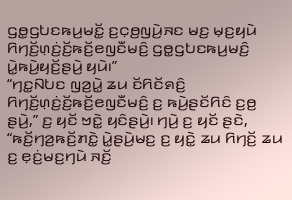ꤞꤥ꤭ꤞꤝꤢꤒꤣ꤬ꤗꤢꤩ꤭ ꤢ꤬ꤍ꤫ꤥ꤬ꤜꤣꤧ꤬ꤏꤢ ꤗꤢ꤬ ꤗ꤫ꤢ꤬ꤟꤣꤧ ꤖꤚꤢꤩ꤬ꤛ꤫ꤢꤦ꤬ꤢꤩ꤬ꤒꤢꤩ꤬ꤕꤜꤢꤪꤗꤢꤨ꤬ ꤞꤥ꤭ꤞꤝꤢꤒꤣ꤬ꤗꤢꤨ꤬ ꤣꤧ꤭ꤒꤣꤧ꤬ꤟꤢꤩ꤬ꤔꤣꤧ꤬ ꤟꤣꤧ꤯”
“ꤚꤢ꤭ꤡꤝꤢ ꤜꤤ꤬ꤣꤧ꤭ ꤘꤣ ꤢꤩꤖꤢꤩꤎꤢꤨ꤬ ꤖꤚꤢꤩ꤬ꤛ꤫ꤢꤦ꤬ꤢꤩ꤬ꤒꤢꤩ꤬ꤕꤜꤢꤪꤗꤢꤨ꤬ ꤢ꤬ ꤒꤣꤧ꤬ꤔꤢꤩꤖꤢꤨ ꤢ꤬ꤥ꤬ ꤔꤣꤧ꤬,” ꤢ꤬ ꤟꤢꤩ ꤠꤢꤧ꤭ ꤟꤢꤨꤔꤣꤧ꤬꤯ ꤚꤣꤧ꤬ ꤢ꤬ ꤟꤢꤩ ꤔꤢꤧ, “ꤒꤢꤩ꤬ꤚꤤ꤬ꤒꤢꤩ꤬ꤊꤢꤧ꤭ ꤣꤧ꤭ꤔꤣꤧ꤬ꤗꤢ꤬ ꤢ꤬ ꤟꤢꤧ꤭ ꤘꤣ ꤖꤚꤢꤩ꤬ ꤘꤣ ꤢ꤬ ꤕ꤫ꤢꤦ꤬ꤗꤢ꤬ꤚꤣꤧ ꤏꤢꤩ꤬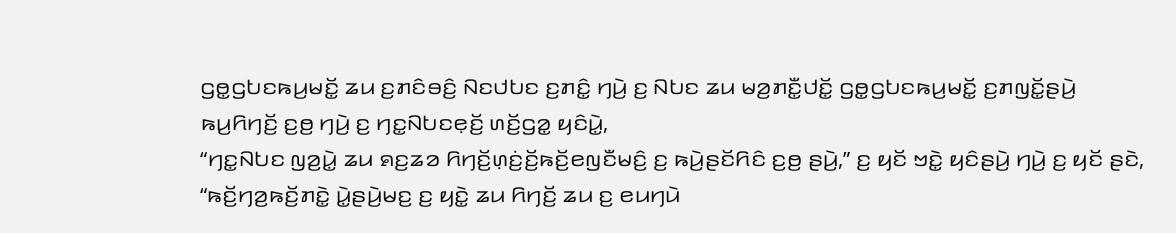ꤞꤥ꤭ꤞꤝꤢꤒꤣ꤬ꤗꤢꤩ꤭ ꤘꤣ ꤢ꤬ꤊꤢꤨꤋꤢꤨ꤬ ꤡꤢꤓꤝꤢ ꤢ꤬ꤊꤢꤨ꤭ ꤚꤣꤧ꤬ ꤢ꤬ ꤡꤝꤢ ꤘꤣ ꤗꤤ꤬ꤊꤢꤪ꤭ꤓꤢꤩ꤭ ꤞꤥ꤭ꤞꤝꤢꤒꤣ꤬ꤗꤢꤩ꤭ ꤢ꤬ꤊꤜꤢꤩ꤭ꤔꤣꤧ꤬ ꤒꤣ꤬ꤖꤚꤢꤩ꤬ ꤢ꤬ꤥ꤬ ꤚꤣꤧ꤬ ꤢ꤬ ꤚꤢ꤭ꤡꤝꤢꤕ꤫ꤢꤩ꤬ ꤛꤢꤩ꤬ꤞꤤ꤭ ꤟꤢꤨꤣꤧ꤭,
“ꤚꤢ꤭ꤡꤝꤢ ꤜꤤ꤬ꤣꤧ꤭ ꤘꤣ ꤎꤢ꤬ꤘꤤ ꤖꤚꤢꤩ꤬ꤛ꤫ꤢꤦ꤬ꤢꤩ꤬ꤒꤢꤩ꤬ꤕꤜꤢꤪꤗꤢꤨ꤬ ꤢ꤬ ꤒꤣꤧ꤬ꤔꤢꤩꤖꤢꤨ ꤢ꤬ꤥ꤬ ꤔꤣꤧ꤬,” ꤢ꤬ ꤟꤢꤩ ꤠꤢꤧ꤭ ꤟꤢꤨꤔꤣꤧ꤬ ꤚꤣꤧ꤬ ꤢ꤬ ꤟꤢꤩ ꤔꤢꤧ, “ꤒꤢꤩ꤬ꤚꤤ꤬ꤒꤢꤩ꤬ꤊꤢꤧ꤭ ꤣꤧ꤭ꤔꤣꤧ꤬ꤗꤢ꤬ ꤢ꤬ ꤟꤢꤧ꤭ ꤘꤣ ꤖꤚꤢꤩ꤬ ꤘꤣ ꤢ꤬ ꤕꤣꤚꤣꤧ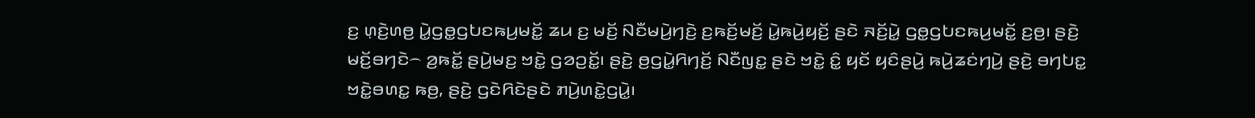ꤢ꤬ ꤛ꤫ꤢꤧ꤬ꤛꤥ꤬ ꤣꤧ꤭ꤞꤥ꤭ꤞꤝꤢꤒꤣ꤬ꤗꤢꤩ꤭ ꤘꤣ ꤢ꤬ ꤗꤢꤩ꤬ ꤡꤢꤪꤗꤣꤧ꤬ꤚꤢꤧ꤬ ꤢ꤬ꤒꤢꤩ꤬ꤗꤢꤩ꤬ ꤣꤧ꤭ꤒꤣꤧ꤬ꤟꤢꤩ꤬ ꤔꤢꤧ ꤏꤢꤩ꤬ꤣꤧ꤭ ꤞꤥ꤭ꤞꤝꤢꤒꤣ꤬ꤗꤢꤩ꤭ ꤢ꤬ꤥ꤬꤯ ꤔꤢꤧ꤬ ꤗꤢꤩ꤬ꤋꤚꤢꤧ꤮ ꤤ꤬ꤒꤢꤩ꤭ ꤔꤣꤧ꤬ꤗꤢ꤬ ꤠꤢꤧ꤭ ꤞꤤꤑꤢꤩ꤭꤯ ꤔꤢꤧ꤬ ꤥ꤬ꤞꤣꤧ꤭ꤖꤚꤢꤩ꤬ ꤡꤢꤪꤜꤢ꤭ ꤔꤢꤧ ꤠꤢꤧ꤭ ꤢꤨ꤭ ꤟꤢꤩ ꤟꤢꤨꤔꤣꤧ꤬ ꤒꤣꤧ꤬ꤘꤢꤦꤚꤣꤧ꤬ ꤔꤢꤧ꤬ ꤋꤚꤝꤢ꤭ ꤠꤢꤧ꤭ꤋꤛꤢ꤭ ꤒꤥ꤬, ꤔꤢꤧ꤬ ꤞꤢꤧꤖꤢꤧꤔꤢꤧ ꤊꤣꤧ꤬ꤛꤢꤧ꤭ꤞꤣꤧ꤭꤯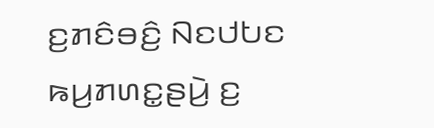ꤢ꤬ꤊꤢꤨꤋꤢꤨ꤬ ꤡꤢꤓꤝꤢ ꤒꤣ꤬ꤊꤛꤢ꤭ꤔꤣꤧ꤬ ꤢ꤬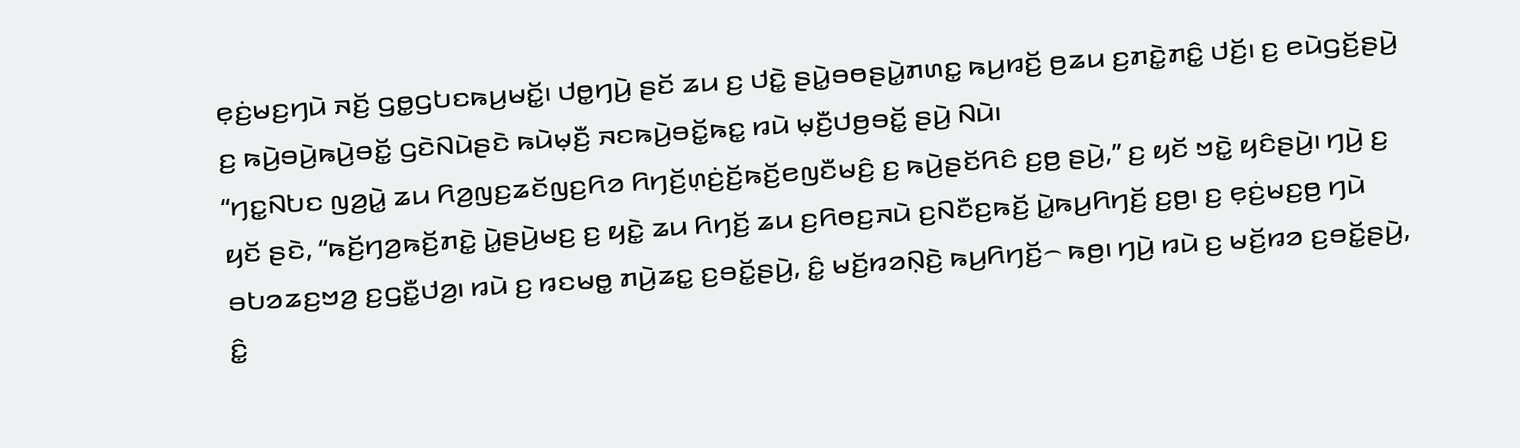ꤕ꤫ꤢꤦ꤬ꤗꤢ꤬ꤚꤣꤧ ꤏꤢꤩ꤬ ꤞꤥ꤭ꤞꤝꤢꤒꤣ꤬ꤗꤢꤩ꤭꤯ ꤓꤥ꤭ꤚꤣꤧ꤬ ꤔꤢꤩ ꤘꤣ ꤢ꤬ ꤓꤢꤧ꤭ ꤔꤣꤧ꤭ꤋꤥꤔꤣꤧ꤭ꤊꤛꤢ꤭ ꤒꤣ꤬ꤙꤢꤩ꤬ ꤥ꤬ꤘꤣ ꤢ꤬ꤊꤢꤧ꤭ꤊꤢꤨ꤭ ꤓꤢꤩ꤬꤯ ꤢ꤬ ꤕꤣꤧꤞꤢꤩ꤬ꤔꤣꤧ꤬ ꤢ꤬ ꤒꤣꤧ꤬ꤋꤣꤧ꤬ꤒꤣꤧ꤬ꤋꤢꤩ꤭ ꤞꤢꤧꤡꤣꤧꤔꤢꤧ ꤒꤣꤧꤗ꤫ꤢꤪ꤬ ꤏꤢꤒꤣꤧ꤬ꤋꤢꤩ꤭ꤒꤢ꤭ ꤙꤣꤧ ꤗ꤫ꤢꤪ꤬ꤓꤥ꤬ꤋꤢꤩ꤭ ꤔꤣꤧ꤬ ꤡꤣꤧ꤯
“ꤚꤢ꤭ꤡꤝꤢ ꤜꤤ꤬ꤣꤧ꤭ ꤘꤣ ꤖꤤ꤬ꤜꤢ꤬ꤘꤢꤩꤜꤢ꤬ꤖꤤ ꤖꤚꤢꤩ꤬ꤛ꤫ꤢꤦ꤬ꤢꤩ꤬ꤒꤢꤩ꤬ꤕꤜꤢꤪꤗꤢꤨ꤬ ꤢ꤬ ꤒꤣꤧ꤬ꤔꤢꤩꤖꤢꤨ ꤢ꤬ꤥ꤬ ꤔꤣꤧ꤬,” ꤢ꤬ ꤟꤢꤩ ꤠꤢꤧ꤭ ꤟꤢꤨꤔꤣꤧ꤬꤯ ꤚꤣꤧ꤬ ꤢ꤬ ꤟꤢꤩ ꤔꤢꤧ, “ꤒꤢꤩ꤬ꤚꤤ꤬ꤒꤢꤩ꤬ꤊꤢꤧ꤭ ꤣꤧ꤭ꤔꤣꤧ꤬ꤗꤢ꤬ ꤢ꤬ ꤟꤢꤧ꤭ ꤘꤣ ꤖꤚꤢꤩ꤬ ꤘꤣ ꤢ꤬ꤖꤥꤢ꤬ꤏꤣꤧ ꤢ꤬ꤡꤢꤪꤢ꤬ꤒꤢꤩ꤬ ꤣꤧ꤭ꤒꤣ꤬ꤖꤚꤢꤩ꤬ ꤢ꤬ꤥ꤬꤯ ꤢ꤬ ꤕ꤫ꤢꤦ꤬ꤗꤢ꤬ꤥ꤬ ꤚꤣꤧ ꤋꤝꤤꤘꤢ꤬ꤠꤤ꤬ ꤢ꤬ꤞꤢꤪ꤭ꤓꤤ꤬꤯ ꤙꤣꤧ ꤢ꤬ ꤙꤢꤗꤥ꤭ ꤊꤣꤧ꤬ꤘꤢ꤭ ꤢ꤬ꤋꤢꤩ꤭ꤔꤣꤧ꤬, ꤢꤨ꤭ ꤗꤢꤩ꤬ꤙꤤꤡ꤫ꤢꤧ꤬ ꤒꤣ꤬ꤖꤚꤢꤩ꤬꤮ ꤒꤥ꤬꤯ ꤚꤣꤧ꤬ ꤙꤣꤧ ꤢ꤬ ꤗꤢꤩ꤬ꤙꤤ ꤢ꤬ꤋꤢꤩ꤭ꤔꤣꤧ꤬, ꤢꤨ꤭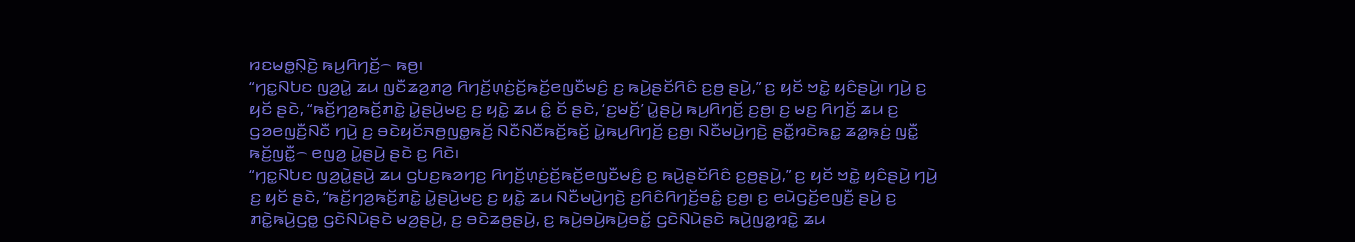ꤙꤢꤗꤥ꤭ꤡ꤫ꤢꤧ꤬ ꤒꤣ꤬ꤖꤚꤢꤩ꤬꤮ ꤒꤥ꤬꤯
“ꤚꤢ꤭ꤡꤝꤢ ꤜꤤ꤬ꤣꤧ꤭ ꤘꤣ ꤜꤢꤪꤘꤤ꤬ꤊꤤ꤬ ꤖꤚꤢꤩ꤬ꤛ꤫ꤢꤦ꤬ꤢꤩ꤬ꤒꤢꤩ꤬ꤕꤜꤢꤪꤗꤢꤨ꤬ ꤢ꤬ ꤒꤣꤧ꤬ꤔꤢꤩꤖꤢꤨ ꤢ꤬ꤥ꤬ ꤔꤣꤧ꤬,” ꤢ꤬ ꤟꤢꤩ ꤠꤢꤧ꤭ ꤟꤢꤨꤔꤣꤧ꤬꤯ ꤚꤣꤧ꤬ ꤢ꤬ ꤟꤢꤩ ꤔꤢꤧ, “ꤒꤢꤩ꤬ꤚꤤ꤬ꤒꤢꤩ꤬ꤊꤢꤧ꤭ ꤣꤧ꤭ꤔꤣꤧ꤬ꤗꤢ꤬ ꤢ꤬ ꤟꤢꤧ꤭ ꤘꤣ ꤢꤨ꤭ ꤢꤩ ꤔꤢꤧ, ‘ꤢ꤬ꤗꤢꤩ꤬’ ꤣꤧ꤭ꤔꤣꤧ꤬ ꤒꤣ꤬ꤖꤚꤢꤩ꤬ ꤢ꤬ꤥ꤬꤯ ꤢ꤬ ꤗꤢ꤬ ꤖꤚꤢꤩ꤬ ꤘꤣ ꤢ꤬ ꤞꤤꤕꤜꤢꤪ꤬ꤡꤢꤪ ꤚꤣꤧ꤬ ꤢ꤬ ꤋꤢꤧꤟꤢꤩꤏꤥ꤬ꤜꤥ꤭ꤒꤢꤩ꤬ ꤡꤢꤪꤡꤢꤪꤒꤢꤩ꤬ꤒꤢꤩ꤬ ꤣꤧ꤭ꤒꤣ꤬ꤖꤚꤢꤩ꤬ ꤢ꤬ꤥ꤬꤯ ꤡꤢꤪꤗꤣꤧ꤬ꤚꤢꤧ꤬ ꤔꤢꤪ꤭ꤙꤢꤧꤒꤢ꤭ ꤘꤤ꤭ꤒ꤫ꤢꤦ꤬ ꤜꤢꤪ꤭ ꤒꤢꤩ꤬ꤜꤢꤪ꤭꤮ ꤕꤜꤤ꤬ ꤣꤧ꤭ꤔꤣꤧ꤬ ꤔꤢꤧ ꤢ꤬ ꤖꤢꤧ꤯
“ꤚꤢ꤭ꤡꤝꤢ ꤜꤤ꤬ꤣꤧ꤭ꤔꤣꤧ꤬ ꤘꤣ ꤞꤝꤢ꤬ꤒꤤꤚꤢ꤬ ꤖꤚꤢꤩ꤬ꤛ꤫ꤢꤦ꤬ꤢꤩ꤬ꤒꤢꤩ꤬ꤕꤜꤢꤪꤗꤢꤨ꤬ ꤢ꤬ ꤒꤣꤧ꤬ꤔꤢꤩꤖꤢꤨ ꤢ꤬ꤥ꤬ꤔꤣꤧ꤬,” ꤢ꤬ ꤟꤢꤩ ꤠꤢꤧ꤭ ꤟꤢꤨꤔꤣꤧ꤬ ꤚꤣꤧ꤬ ꤢ꤬ ꤟꤢꤩ ꤔꤢꤧ, “ꤒꤢꤩ꤬ꤚꤤ꤬ꤒꤢꤩ꤬ꤊꤢꤧ꤭ ꤣꤧ꤭ꤔꤣꤧ꤬ꤗꤢ꤬ ꤢ꤬ ꤟꤢꤧ꤭ ꤘꤣ ꤡꤢꤪꤗꤣꤧ꤬ꤚꤢꤧ꤬ ꤢ꤬ꤖꤢꤨꤖꤚꤢꤩ꤬ꤋꤢꤨ꤭ ꤢ꤬ꤥ꤬꤯ ꤢ꤬ ꤕꤣꤧꤞꤢꤩ꤬ꤕꤜꤢꤪ꤬ ꤔꤣꤧ꤬ ꤢ꤬ ꤊꤢꤧ꤭ꤒꤣꤧ꤬ꤞꤥ꤭ ꤞꤢꤧꤡꤣꤧꤔꤢꤧ ꤗꤤ꤬ꤔꤣꤧ꤬, ꤢ꤬ ꤋꤢꤧꤘꤥ꤬ꤔꤣꤧ꤬, ꤢ꤬ ꤒꤣꤧ꤬ꤋꤣꤧ꤬ꤒꤣꤧ꤬ꤋꤢꤩ꤭ ꤞꤢꤧꤡꤣꤧꤔꤢꤧ ꤒꤣꤧ꤬ꤜꤤ꤭ꤙꤢꤧ꤭ ꤘꤣ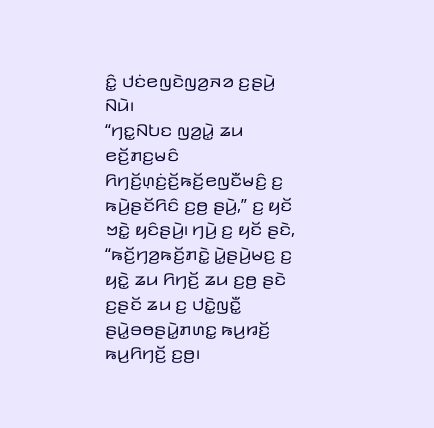ꤢꤨ꤭ ꤓꤢꤦꤕꤜꤢꤧꤜꤤ꤬ꤏꤤ ꤢ꤬ꤔꤣꤧ꤬ ꤡꤣꤧ꤯
“ꤚꤢ꤭ꤡꤝꤢ ꤜꤤ꤬ꤣꤧ꤭ ꤘꤣ ꤕꤢꤩ꤬ꤊꤢ꤬ꤗꤢꤨ ꤖꤚꤢꤩ꤬ꤛ꤫ꤢꤦ꤬ꤢꤩ꤬ꤒꤢꤩ꤬ꤕꤜꤢꤪꤗꤢꤨ꤬ ꤢ꤬ ꤒꤣꤧ꤬ꤔꤢꤩꤖꤢꤨ ꤢ꤬ꤥ꤬ ꤔꤣꤧ꤬,” ꤢ꤬ ꤟꤢꤩ ꤠꤢꤧ꤭ ꤟꤢꤨꤔꤣꤧ꤬꤯ ꤚꤣꤧ꤬ ꤢ꤬ ꤟꤢꤩ ꤔꤢꤧ, “ꤒꤢꤩ꤬ꤚꤤ꤬ꤒꤢꤩ꤬ꤊꤢꤧ꤭ ꤣꤧ꤭ꤔꤣꤧ꤬ꤗꤢ꤬ ꤢ꤬ ꤟꤢꤧ꤭ ꤘꤣ ꤖꤚꤢꤩ꤬ ꤘꤣ ꤢ꤬ꤥ꤬ ꤔꤢꤧ ꤢ꤬ꤔꤢꤩ ꤘꤣ ꤢ꤬ ꤓꤢꤧ꤭ꤜꤢꤪ꤭ ꤔꤣꤧ꤭ꤋꤥꤔꤣꤧ꤭ꤊꤛꤢ꤭ ꤒꤣ꤬ꤙꤢꤩ꤬ ꤒꤣ꤬ꤖꤚꤢꤩ꤬ ꤢ꤬ꤥ꤬꤯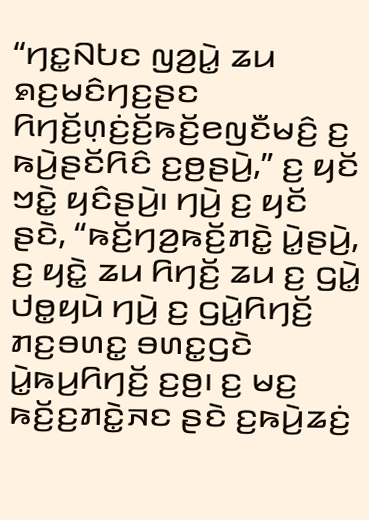“ꤚꤢ꤭ꤡꤝꤢ ꤜꤤ꤬ꤣꤧ꤭ ꤘꤣ ꤎꤢ꤬ꤗꤢꤨꤚꤢ꤬ꤔꤢ ꤖꤚꤢꤩ꤬ꤛ꤫ꤢꤦ꤬ꤢꤩ꤬ꤒꤢꤩ꤬ꤕꤜꤢꤪꤗꤢꤨ꤬ ꤢ꤬ ꤒꤣꤧ꤬ꤔꤢꤩꤖꤢꤨ ꤢ꤬ꤥ꤬ꤔꤣꤧ꤬,” ꤢ꤬ ꤟꤢꤩ ꤠꤢꤧ꤭ ꤟꤢꤨꤔꤣꤧ꤬꤯ ꤚꤣꤧ꤬ ꤢ꤬ ꤟꤢꤩ ꤔꤢꤧ, “ꤒꤢꤩ꤬ꤚꤤ꤬ꤒꤢꤩ꤬ꤊꤢꤧ꤭ ꤣꤧ꤭ꤔꤣꤧ꤬, ꤢ꤬ ꤟꤢꤧ꤭ ꤘꤣ ꤖꤚꤢꤩ꤬ ꤘꤣ ꤢ꤬ ꤞꤣꤧ꤭ ꤓꤥ꤭ꤟꤣꤧ ꤚꤣꤧ꤬ ꤢ꤬ ꤞꤣꤧ꤭ꤖꤚꤢꤩ꤬ ꤊꤢ꤬ꤋꤛꤢ꤭ ꤋꤛꤢ꤭ꤞꤢꤧ ꤣꤧ꤭ꤒꤣ꤬ꤖꤚꤢꤩ꤬ ꤢ꤬ꤥ꤬꤯ ꤢ꤬ ꤗꤢ꤬ ꤒꤢꤩ꤬ꤢ꤬ꤊꤢꤧ꤭ꤏꤢ ꤔꤢꤧ ꤢ꤬ꤒꤣꤧ꤬ꤘꤢꤦ꤬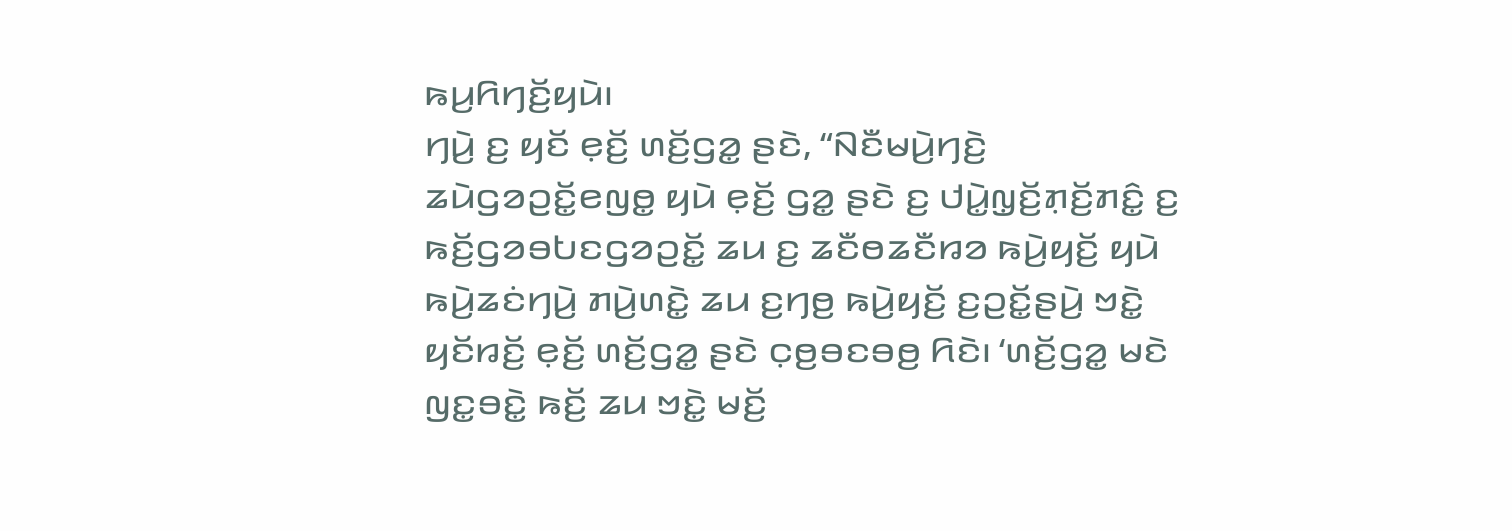ꤒꤣ꤬ꤖꤚꤢꤩ꤬ꤟꤣꤧ꤯
ꤚꤣꤧ꤬ ꤢ꤬ ꤟꤢꤩ ꤕ꤫ꤢꤩ꤬ ꤛꤢꤩ꤬ꤞꤤ꤭ ꤔꤢꤧ, “ꤡꤢꤪꤗꤣꤧ꤬ꤚꤢꤧ꤬ ꤘꤣꤧꤞꤤꤑꤢꤩ꤭ꤕꤜꤥ꤭ ꤟꤣꤧ ꤕ꤫ꤢꤩ꤬ ꤞꤤ꤭ ꤔꤢꤧ ꤢ꤬ ꤓꤣꤧ꤭ꤜ꤫ꤢꤩ꤬ꤊ꤫ꤢꤩ꤬ꤊꤢꤨ꤭ ꤢ꤬ ꤒꤢꤩ꤬ꤞꤤꤋꤝꤢꤞꤤꤑꤢꤩ꤭ ꤘꤣ ꤢ꤬ ꤘꤢꤪꤥꤘꤢꤪꤙꤤ ꤒꤣꤧ꤬ꤟꤢꤩ꤬ ꤟꤣꤧ ꤒꤣꤧ꤬ꤘꤢꤦꤚꤣꤧ꤬ ꤊꤣꤧ꤬ꤛꤢꤧ꤭ ꤘꤣ ꤢ꤬ꤚꤥ꤬ ꤒꤣꤧ꤬ꤟꤢꤩ꤬ ꤢ꤬ꤑꤢꤩ꤭ꤔꤣꤧ꤬ ꤠꤢꤧ꤭ ꤟꤢꤩꤙꤢꤩ꤬ ꤕ꤫ꤢꤩ꤬ ꤛꤢꤩ꤬ꤞꤤ꤭ ꤔꤢꤧ ꤍ꤫ꤥ꤬ꤋꤢꤋꤥ꤬ ꤖꤢꤧ꤯ ‘ꤛꤢꤩ꤬ꤞꤤ꤭ ꤗꤢꤧ ꤜꤢ꤭ꤋꤢꤧ꤭ ꤒꤢꤩ꤬ ꤘꤣ ꤠꤢꤧ꤭ ꤗꤢꤩ꤬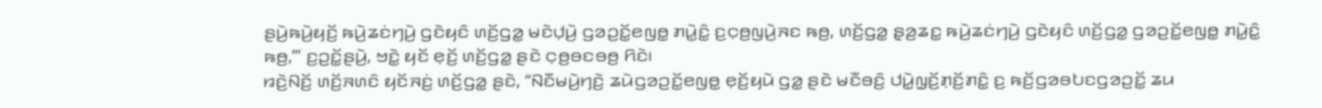ꤔꤣꤧ꤬ꤒꤣꤧ꤬ꤟꤢꤩ꤬ ꤒꤣꤧ꤬ꤘꤢꤦꤚꤣꤧ꤬ ꤞꤢꤧꤟꤢꤨ ꤛꤢꤩ꤬ꤞꤤ꤭ ꤗꤢꤧꤓ꤫ꤣꤧ꤬ ꤞꤤꤑꤢꤩ꤭ꤕꤜꤥ꤭ ꤊꤣꤧ꤭ꤢꤨ꤭ ꤢ꤬ꤍ꤫ꤥ꤬ꤜꤣꤧ꤬ꤏꤢ ꤒꤥ꤬, ꤛꤢꤩ꤬ꤞꤤ꤭ ꤔ꤫ꤤ꤬ꤘꤢ꤭ ꤒꤣꤧ꤬ꤘꤢꤦꤚꤣꤧ꤬ ꤞꤢꤧꤟꤢꤨ ꤛꤢꤩ꤬ꤞꤤ꤭ ꤞꤤꤑꤢꤩ꤭ꤕꤜꤥ꤭ ꤊꤣꤧ꤭ꤢꤨ꤭ ꤒꤥ꤬,’” ꤢ꤬ꤑꤢꤩ꤭ꤔꤣꤧ꤬, ꤠꤢꤧ꤭ ꤟꤢꤩ ꤕ꤫ꤢꤩ꤬ ꤛꤢꤩ꤬ꤞꤤ꤭ ꤔꤢꤧ ꤍ꤫ꤥ꤬ꤋꤢꤋꤥ꤬ ꤖꤢꤧ꤯
ꤙꤢꤧ꤬ꤡꤢꤩ꤬ ꤛꤢꤩ꤬ꤏꤛꤢꤨ ꤟꤢꤩꤏꤢꤦ꤬ ꤛꤢꤩ꤬ꤞꤤ꤭ ꤔꤢꤧ, “ꤡꤢꤪꤗꤣꤧ꤬ꤚꤢꤧ꤬ ꤘꤣꤧꤞꤤꤑꤢꤩ꤭ꤕꤜꤥ꤭ ꤕ꤫ꤢꤩ꤬ꤟꤣꤧ ꤞꤤ꤭ ꤔꤢꤧ ꤗꤢꤪꤋꤢꤨ꤬ ꤓꤣꤧ꤭ꤜ꤫ꤢꤩ꤬ꤊ꤫ꤢꤩ꤬ꤊꤢꤨ꤭ ꤢ꤬ ꤒꤢꤩ꤬ꤞꤤꤋꤝꤢꤞꤤꤑꤢꤩ꤭ ꤘꤣ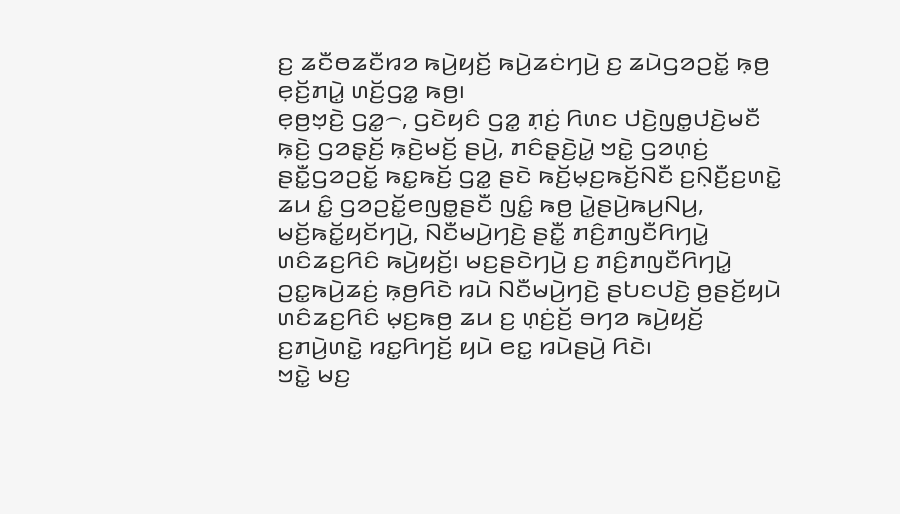ꤢ꤬ ꤘꤢꤪꤥꤘꤢꤪꤙꤤ ꤒꤣꤧ꤬ꤟꤢꤩ꤬ ꤒꤣꤧ꤬ꤘꤢꤦꤚꤣꤧ꤬ ꤢ꤬ ꤘꤣꤧꤞꤤꤑꤢꤩ꤭ ꤒ꤫ꤥ꤬ ꤕ꤫ꤢꤩ꤬ꤊꤣꤧ꤭ ꤛꤢꤩ꤬ꤞꤤ꤭ ꤒꤥ꤬꤯
ꤕ꤫ꤥ꤬ꤠ꤫ꤢꤧ꤬ ꤞꤤ꤭꤮, ꤞꤢꤧꤟꤢꤨ ꤞꤤ꤭ ꤊ꤫ꤢꤦ꤬ ꤖꤛꤢ ꤓꤢꤧ꤬ꤜꤥ꤭ꤓꤢꤧ꤬ꤗꤢꤪ ꤒ꤫ꤢꤧ꤬ ꤞꤤꤔ꤫ꤢꤩ꤬ ꤒ꤫ꤢꤧ꤬ꤗꤢꤩ꤬ ꤔꤣꤧ꤬, ꤊꤢꤨꤔ꤫ꤢꤧ꤬ꤣꤧ꤭ ꤠꤢꤧ꤭ ꤞꤤꤛ꤫ꤢꤦ꤬ ꤔꤢꤪ꤭ꤞꤤꤑꤢꤩ꤭ ꤒꤢ꤭ꤒꤢꤩ꤬ ꤞꤤ꤭ ꤔꤢꤧ ꤒꤢꤩ꤬ꤗ꤫ꤢ꤬ꤒꤢꤩ꤬ꤡꤢꤪ ꤢ꤬ꤡ꤫ꤢꤪ꤬ꤢ꤬ꤛꤢꤧ꤭ ꤘꤣ ꤢꤨ꤭ ꤞꤤꤑꤢꤩ꤭ꤕꤜꤥ꤭ꤔꤢꤪ ꤜꤢꤨ꤭ ꤒꤥ꤬ ꤣꤧ꤭ꤔꤣꤧ꤬ꤒꤣ꤬ꤡꤣ꤬, ꤗꤢꤩ꤬ꤒꤢꤩ꤭ꤟꤢꤩꤚꤣꤧ꤬, ꤡꤢꤪꤗꤣꤧ꤬ꤚꤢꤧ꤬ ꤔꤢꤪ꤭ ꤊꤢꤨ꤬ꤊꤜꤢꤪꤖꤚꤣꤧ꤭ ꤛꤢꤨꤘꤢ꤬ꤖꤢꤨ ꤒꤣꤧ꤬ꤟꤢꤩ꤬꤯ ꤗꤢ꤬ꤔꤢꤧꤚꤣꤧ꤬ ꤢ꤬ ꤊꤢꤨ꤬ꤊꤜꤢꤪꤖꤚꤣꤧ꤭ ꤑꤢ꤭ꤒꤣꤧ꤬ꤘꤢꤦ꤬ ꤒ꤫ꤥ꤬ꤖꤢꤧ ꤙꤣꤧ ꤡꤢꤪꤗꤣꤧ꤬ꤚꤢꤧ꤬ ꤔꤝꤢꤓꤢꤧ꤬ ꤥ꤬ꤔꤢꤩ꤬ꤟꤣꤧ ꤛꤢꤨꤘꤢ꤬ꤖꤢꤨ ꤗ꤫ꤢ꤬ꤒꤥ꤬ ꤘꤣ ꤢ꤬ ꤛ꤫ꤢꤦ꤬ꤢꤩ꤬ ꤋꤚꤤ ꤒꤣꤧ꤬ꤟꤢꤩ꤬ ꤢ꤬ꤊꤣꤧ꤬ꤛꤢꤧ꤭ ꤙꤢ꤭ꤖꤚꤢꤩ꤬ ꤟꤣꤧ ꤕꤢ꤭ ꤙꤣꤧꤔꤣꤧ꤬ ꤖꤢꤧ꤯
ꤠꤢꤧ꤭ ꤗꤢ꤬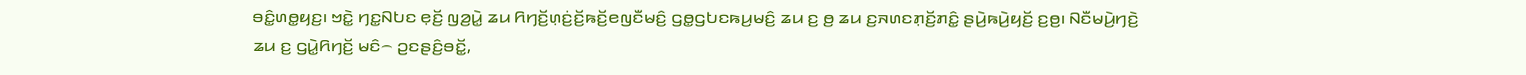ꤋꤢꤨ꤭ꤛꤥ꤭ꤟꤢ꤬꤯ ꤠꤢꤧ꤭ ꤚꤢ꤭ꤡꤝꤢ ꤕ꤫ꤢꤩ꤬ ꤜꤤ꤬ꤣꤧ꤭ ꤘꤣ ꤖꤚꤢꤩ꤬ꤛ꤫ꤢꤦ꤬ꤢꤩ꤬ꤒꤢꤩ꤬ꤕꤜꤢꤪꤗꤢꤨ꤬ ꤞꤥ꤭ꤞꤝꤢꤒꤣ꤬ꤗꤢꤨ꤬ ꤘꤣ ꤢ꤬ ꤥ꤬ ꤘꤣ ꤢ꤬ꤏꤛꤢꤊ꤫ꤢꤩ꤬ꤊꤢꤨ꤭ ꤔꤣꤧ꤬ꤒꤣꤧ꤬ꤟꤢꤩ꤬ ꤢ꤬ꤥ꤬꤯ ꤡꤢꤪꤗꤣꤧ꤬ꤚꤢꤧ꤬ ꤘꤣ ꤢ꤬ ꤞꤣꤧ꤭ꤖꤚꤢꤩ꤬ ꤗꤢꤨ꤮ ꤑꤢꤔꤢꤨ꤬ꤋꤢꤩ꤭,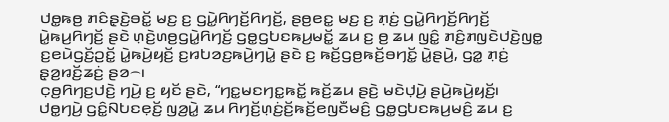ꤓꤥ꤭ꤒꤥ꤬ ꤊꤢꤨꤔ꤫ꤢꤧ꤬ꤋꤢꤩ꤭ ꤗꤢ꤬ ꤢ꤬ ꤞꤣꤧ꤭ꤖꤚꤢꤩ꤬ꤖꤚꤢꤩ꤬, ꤔꤥ꤬ꤕꤢ꤭ ꤗꤢ꤬ ꤢ꤬ ꤊ꤫ꤢꤦ꤬ ꤞꤣꤧ꤭ꤖꤚꤢꤩ꤬ꤖꤚꤢꤩ꤬ ꤣꤧ꤭ꤒꤣ꤬ꤖꤚꤢꤩ꤬ ꤔꤢꤧ ꤛ꤫ꤢꤧ꤬ꤛꤥ꤬ꤞꤣꤧ꤭ꤖꤚꤢꤩ꤬ ꤞꤥ꤭ꤞꤝꤢꤒꤣ꤬ꤗꤢꤩ꤭ ꤘꤣ ꤢ꤬ ꤥ꤬ ꤘꤣ ꤜꤢꤨ꤭ ꤊꤢꤨ꤬ꤊꤜꤢꤧꤓꤢꤧ꤬ꤜꤥ꤭ ꤢ꤬ꤕꤣꤧꤞꤢꤩ꤬ꤑꤢꤩ꤭ ꤣꤧ꤭ꤒꤣꤧ꤬ꤟꤢꤩ꤬ ꤢ꤬ꤙꤝꤤꤢ꤬ꤒꤣꤧ꤬ꤚꤣꤧ꤭ ꤔꤢꤧ ꤢ꤬ ꤒꤢꤩ꤬ꤞꤥ꤬ꤒꤢꤩ꤬ꤋꤚꤢꤩ꤭ ꤣꤧ꤭ꤔꤣꤧ꤬, ꤞꤤ꤭ ꤊ꤫ꤢꤦ꤬ ꤔ꤫ꤤ꤬ꤙꤢꤩ꤬ꤘꤢꤦ꤬ ꤔꤤ꤮꤯
ꤍ꤫ꤥ꤬ꤖꤚꤢ꤬ꤓꤢꤧ꤬ ꤚꤣꤧ꤬ ꤢ꤬ ꤟꤢꤩ ꤔꤢꤧ, “ꤚꤢ꤭ꤗꤢꤚꤢ꤭ꤒꤢꤩ꤭ ꤒꤢꤩ꤬ꤘꤣ ꤔꤢꤧ꤬ ꤗꤢꤧꤓ꤫ꤣꤧ꤬ ꤔꤣꤧ꤬ꤒꤣꤧ꤬ꤟꤢꤩ꤬꤯ ꤓꤥ꤭ꤚꤣꤧ꤬ ꤞꤢꤨ꤭ꤡꤝꤢꤕ꤫ꤢꤩ꤬ ꤜꤤ꤬ꤣꤧ꤭ ꤘꤣ ꤖꤚꤢꤩ꤬ꤛ꤫ꤢꤦ꤬ꤢꤩ꤬ꤒꤢꤩ꤬ꤕꤜꤢꤪꤗꤢꤨ꤬ ꤞꤥ꤭ꤞꤝꤢꤒꤣ꤬ꤗꤢꤨ꤬ ꤘꤣ ꤢ꤬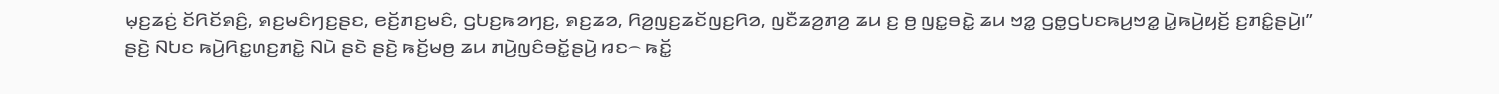ꤗ꤫ꤢ꤬ꤘꤢꤦ꤬ ꤢꤩꤖꤢꤩꤎꤢꤨ꤬, ꤎꤢ꤬ꤗꤢꤨꤚꤢ꤬ꤔꤢ, ꤕꤢꤩ꤬ꤊꤢ꤬ꤗꤢꤨ, ꤞꤝꤢ꤬ꤒꤤꤚꤢ꤬, ꤎꤢ꤬ꤘꤤ, ꤖꤤ꤬ꤜꤢ꤬ꤘꤢꤩꤜꤢ꤬ꤖꤤ, ꤜꤢꤪꤘꤤ꤬ꤊꤤ꤬ ꤘꤣ ꤢ꤬ ꤥ꤬ ꤜꤢ꤭ꤋꤢꤧ꤭ ꤘꤣ ꤠꤤ꤭ ꤞꤥ꤭ꤞꤝꤢꤒꤣ꤬ꤠꤤ꤭ ꤣꤧ꤭ꤒꤣꤧ꤬ꤟꤢꤩ꤬ ꤢ꤬ꤊꤢꤨ꤭ꤔꤣꤧ꤬꤯”
ꤔꤢꤧ꤬ ꤡꤝꤢ ꤒꤣꤧ꤬ꤖꤢ꤭ꤛꤢ꤬ꤊꤢꤧ꤭ ꤡꤣꤧ ꤔꤢꤧ ꤔꤢꤧ꤬ ꤒꤢꤩ꤬ꤗꤥ꤬ ꤘꤣ ꤊꤣꤧ꤬ꤜꤢꤨꤋꤢꤩ꤭ꤔꤣꤧ꤬ ꤙꤢ꤮ ꤒꤢꤩ꤭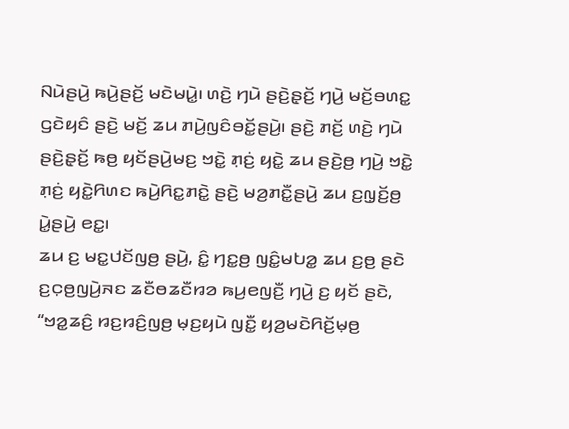ꤡꤣꤧꤔꤣꤧ꤬ ꤒꤣꤧ꤬ꤔꤢꤩ꤬ ꤗꤢꤧꤗꤣꤧ꤭꤯ ꤛꤢꤧ꤬ ꤚꤣꤧ ꤔꤢꤧ꤬ꤔ꤫ꤢꤩ꤬ ꤚꤣꤧ꤬ ꤗꤢꤩ꤬ꤋꤛꤢ꤭ ꤞꤢꤧꤟꤢꤨ ꤔꤢꤧ꤬ ꤗꤢꤩ꤬ ꤘꤣ ꤊꤣꤧ꤬ꤜꤢꤨꤋꤢꤩ꤭ꤔꤣꤧ꤬꤯ ꤔꤢꤧ꤬ ꤊꤢꤩ꤬ ꤛꤢꤧ꤬ ꤚꤣꤧ ꤔꤢꤧ꤬ꤔ꤫ꤢꤩ꤬ ꤒꤥ꤬ ꤟꤢꤩꤔꤣꤧ꤬ꤗꤢ꤬ ꤠꤢꤧ꤭ ꤊ꤫ꤢꤦ꤬ ꤟꤢꤧ꤭ ꤘꤣ ꤔꤢꤧ꤬ꤥ꤬ ꤚꤣꤧ꤬ ꤠꤢꤧ꤭ ꤊ꤫ꤢꤦ꤬ ꤟꤢꤧ꤭ꤖꤛꤢ ꤒꤣꤧ꤬ꤖꤢ꤭ꤊꤢꤧ꤭ ꤔꤢꤧ꤬ ꤗꤤ꤬ꤊꤢꤪ꤭ꤔꤣꤧ꤬ ꤘꤣ ꤢ꤬ꤜ꤫ꤢꤩ꤬ꤥ꤬ ꤣꤧ꤭ꤔꤣꤧ꤬ ꤕꤢ꤭꤯
ꤘꤣ ꤢ꤬ ꤗꤢ꤭ꤓꤢꤩꤜꤥ꤬ ꤔꤣꤧ꤬, ꤢꤨ꤭ ꤚꤢ꤭ꤥ꤬ ꤜꤢꤨ꤭ꤗꤝꤤ꤭ ꤘꤣ ꤢ꤬ꤥ꤬ ꤔꤢꤧ ꤢ꤬ꤍ꤫ꤥ꤬ꤜꤣꤧ꤬ꤏꤢ ꤘꤢꤪꤥꤘꤢꤪꤙꤤ ꤒꤣ꤬ꤕꤜꤢꤪ꤬ ꤚꤣꤧ꤬ ꤢ꤬ ꤟꤢꤩ ꤔꤢꤧ, “ꤠꤤ꤭ꤘꤢꤨ꤬ ꤙꤢ꤬ꤙꤢꤨ꤬ꤜꤥ꤬ ꤗ꤫ꤢ꤬ꤟꤣꤧ ꤜꤢꤪ꤭ ꤟꤤ꤬ꤗꤢꤧꤖꤢꤩ꤬ꤗ꤫ꤥ꤬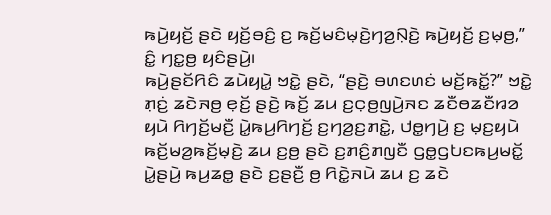ꤒꤣꤧ꤬ꤟꤢꤩ꤬ ꤔꤢꤧ ꤟꤢꤩ꤬ꤋꤢꤨ꤬ ꤢ꤬ ꤒꤢꤩ꤬ꤗꤢꤨꤗ꤫ꤢꤧ꤬ꤚꤤ꤬ꤡ꤫ꤢꤧ꤬ ꤒꤣꤧ꤬ꤟꤢꤩ꤬ ꤢ꤬ꤗ꤫ꤥ꤬,” ꤢꤨ꤭ ꤚꤢ꤭ꤥ꤬ ꤟꤢꤨꤔꤣꤧ꤬꤯
ꤒꤣꤧ꤬ꤔꤢꤩꤖꤢꤨ ꤘꤣꤧꤟꤣꤧ꤭ ꤠꤢꤧ꤭ ꤔꤢꤧ, “ꤔꤢꤧ꤬ ꤋꤛꤢꤛꤢꤦ ꤗꤢꤩ꤬ꤒꤢꤩ꤭?” ꤠꤢꤧ꤭ ꤊ꤫ꤢꤦ꤬ ꤘꤢꤧꤏꤥ꤬ ꤕ꤫ꤢꤩ꤬ ꤔꤢꤧ꤬ ꤒꤢꤩ꤬ ꤘꤣ ꤢ꤬ꤍ꤫ꤥ꤬ꤜꤣꤧ꤬ꤏꤢ ꤘꤢꤪꤥꤘꤢꤪꤙꤤ ꤟꤣꤧ ꤖꤚꤢꤩ꤬ꤗꤢꤪ꤬ ꤣꤧ꤭ꤒꤣ꤬ꤖꤚꤢꤩ꤬ ꤢ꤬ꤚꤤ꤬ꤢ꤬ꤊꤢꤧ꤭, ꤓꤥ꤭ꤚꤣꤧ꤬ ꤢ꤬ ꤗ꤫ꤢ꤬ꤟꤣꤧ ꤒꤢꤩ꤬ꤗꤤ꤬ꤒꤢꤩ꤬ꤗ꤫ꤢꤧ꤬ ꤘꤣ ꤢ꤬ꤥ꤬ ꤔꤢꤧ ꤢ꤬ꤊꤢꤨ꤬ꤊꤜꤢꤪ ꤞꤥ꤭ꤞꤝꤢꤒꤣ꤬ꤗꤢꤩ꤭ ꤣꤧ꤭ꤔꤣꤧ꤬ ꤒꤣ꤬ꤘꤥ꤭ ꤔꤢꤧ ꤢ꤬ꤔꤢꤪ꤬ ꤥ꤬ ꤖꤢꤧ꤭ꤏꤣꤧ ꤘꤣ ꤢ꤬ ꤘꤢꤧ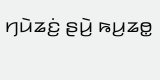ꤚꤣꤧꤘꤢꤦ꤬ ꤔꤣꤧ꤬ ꤒꤣ꤬ꤘꤥ꤭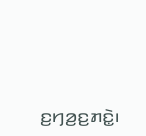ꤢ꤬ꤚꤤ꤬ꤢ꤬ꤊꤢꤧ꤭꤯